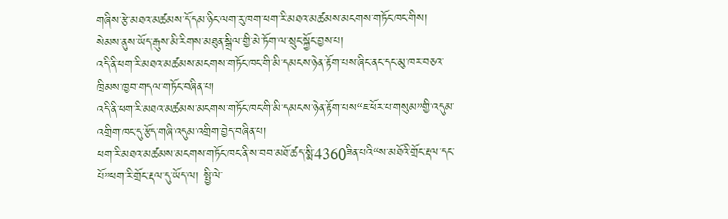གཞིས་རྩེ་མཐའ་མཚམས་དོ་དམ་ཉིང་ལག་རུ་ཁག་ཕག་རི་མཐའ་མཚམས་མངགས་གཏོང་ཁང་གིས།
སེམས་ནུས་ཡོད་རྒུས་མི་རིགས་མཐུན་སྒྲིལ་གྱི་མེ་ཏོག་ལ་སྲུང་སྐྱོང་བྱས་པ།
འདི་ནི་ཕག་རི་མཐའ་མཚམས་མངགས་གཏོང་ཁང་གི་མི་དམངས་ཉེན་རྟོག་པས་ཞིང་ནང་དང་མུ་ཁར་བཅའ་ཁྲིམས་ཁྱབ་གདལ་གཏོང་བཞིན་པ།
འདི་ནི་ཕག་རི་མཐའ་མཚམས་མངགས་གཏོང་ཁང་གི་མི་དམངས་ཉེན་རྟོག་པས“ཇ་ཕོར་པ་གསུམ”གྱི་འདུམ་འགྲིག་ཁང་དུ་རྩོད་གཞི་འདུམ་འགྲིག་བྱེད་བཞིན་པ།
ཕག་རི་མཐའ་མཚམས་མངགས་གཏོང་ཁང་ནི་ས་བབ་མཐོ་ཚད་སྨི་4360ཟིན་པའི“ས་མཐོའི་གྲོང་རྡལ་དང་པོ”ཕག་རི་གྲོང་རྡལ་དུ་ཡོད་ལ། སྤྱི་ལེ་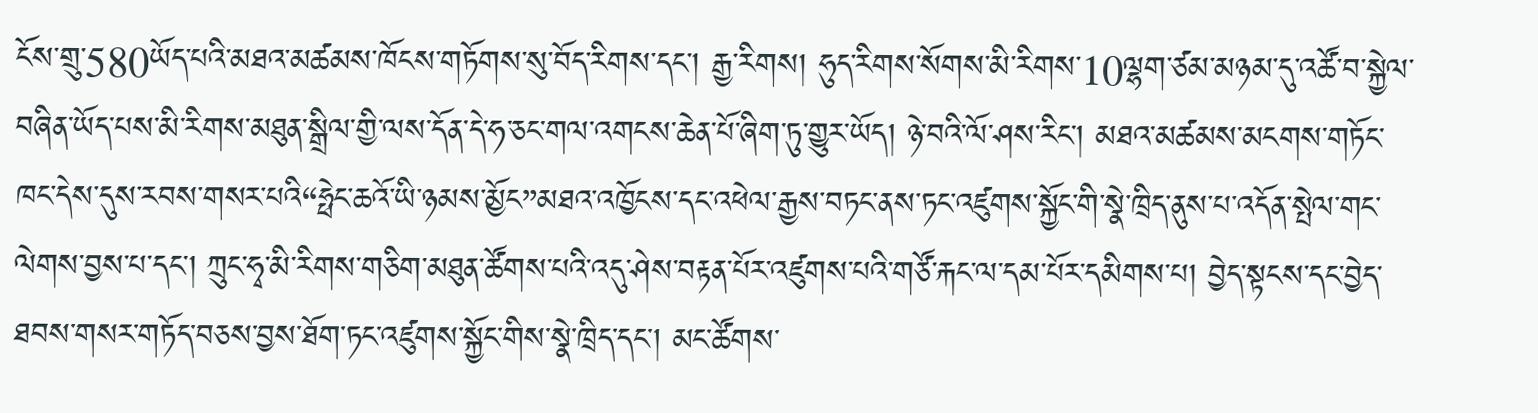ངོས་གྲུ་580ཡོད་པའི་མཐའ་མཚམས་ཁོངས་གཏོགས་སུ་བོད་རིགས་དང་། རྒྱ་རིགས། ཧུད་རིགས་སོགས་མི་རིགས་10ལྷག་ཙམ་མཉམ་དུ་འཚོ་བ་སྐྱེལ་བཞིན་ཡོད་པས་མི་རིགས་མཐུན་སྒྲིལ་གྱི་ལས་དོན་དེ་ཧ་ཅང་གལ་འགངས་ཆེན་པོ་ཞིག་ཏུ་གྱུར་ཡོད། ཉེ་བའི་ལོ་ཤས་རིང་། མཐའ་མཚམས་མངགས་གཏོང་ཁང་དེས་དུས་རབས་གསར་པའི“ཧྥེང་ཆའོ་ཡི་ཉམས་མྱོང”མཐའ་འཁྱོངས་དང་འཕེལ་རྒྱས་བཏང་ནས་ཏང་འཛུགས་སྐྱོང་གི་སྣེ་ཁྲིད་ནུས་པ་འདོན་སྤེལ་གང་ལེགས་བྱས་པ་དང་། ཀྲུང་ཧྭ་མི་རིགས་གཅིག་མཐུན་ཚོགས་པའི་འདུ་ཤེས་བརྟན་པོར་འཛུགས་པའི་གཙོ་རྐང་ལ་དམ་པོར་དམིགས་པ། བྱེད་སྟངས་དང་བྱེད་ཐབས་གསར་གཏོད་བཅས་བྱས་ཐོག་ཏང་འཛུགས་སྐྱོང་གིས་སྣེ་ཁྲིད་དང་། མང་ཚོགས་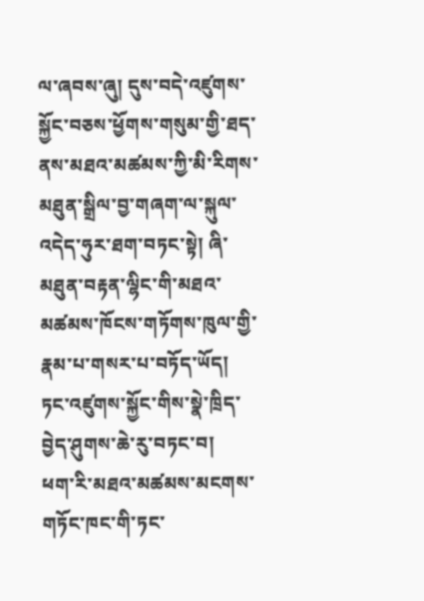ལ་ཞབས་ཞུ། དུས་བདེ་འཛུགས་སྐྱོང་བཅས་ཕྱོགས་གསུམ་གྱི་ཐད་ནས་མཐའ་མཚམས་ཀྱི་མི་རིགས་མཐུན་སྒྲིལ་བྱ་གཞག་ལ་སྐུལ་འདེད་ཧུར་ཐག་བཏང་སྟེ། ཞི་མཐུན་བརྟན་ལྷིང་གི་མཐའ་མཚམས་ཁོངས་གཏོགས་ཁུལ་གྱི་རྣམ་པ་གསར་པ་བཏོད་ཡོད།
ཏང་འཛུགས་སྐྱོང་གིས་སྣེ་ཁྲིད་བྱེད་ཤུགས་ཆེ་རུ་བཏང་བ།
ཕག་རི་མཐའ་མཚམས་མངགས་གཏོང་ཁང་གི་ཏང་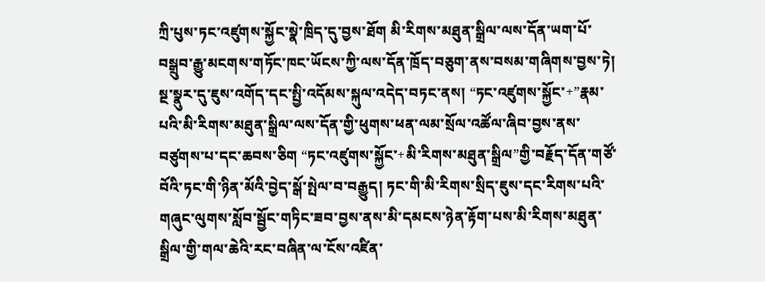ཀྲི་པུས་ཏང་འཛུགས་སྐྱོང་སྣེ་ཁྲིད་དུ་བྱས་ཐོག མི་རིགས་མཐུན་སྒྲིལ་ལས་དོན་ཡག་པོ་བསྒྲུབ་རྒྱུ་མངགས་གཏོང་ཁང་ཡོངས་ཀྱི་ལས་དོན་ཁྲོད་བཅུག་ནས་བསམ་གཞིགས་བྱས་ཏེ། སྔ་སྣུར་དུ་ཇུས་འགོད་དང་སྤྱི་འདོམས་སྐུལ་འདེད་བཏང་ནས། “ཏང་འཛུགས་སྐྱོང་+”རྣམ་པའི་མི་རིགས་མཐུན་སྒྲིལ་ལས་དོན་གྱི་ཕུགས་ཕན་ལམ་སྲོལ་འཚོལ་ཞིབ་བྱས་ནས་བཙུགས་པ་དང་ཆབས་ཅིག “ཏང་འཛུགས་སྐྱོང་+མི་རིགས་མཐུན་སྒྲིལ”གྱི་བརྗོད་དོན་གཙོ་བོའི་ཏང་གི་ཉིན་མོའི་བྱེད་སྒོ་སྤེལ་བ་བརྒྱུད། ཏང་གི་མི་རིགས་སྲིད་ཇུས་དང་རིགས་པའི་གཞུང་ལུགས་སློབ་སྦྱོང་གཏིང་ཟབ་བྱས་ནས་མི་དམངས་ཉེན་རྟོག་པས་མི་རིགས་མཐུན་སྒྲིལ་གྱི་གལ་ཆེའི་རང་བཞིན་ལ་ངོས་འཛིན་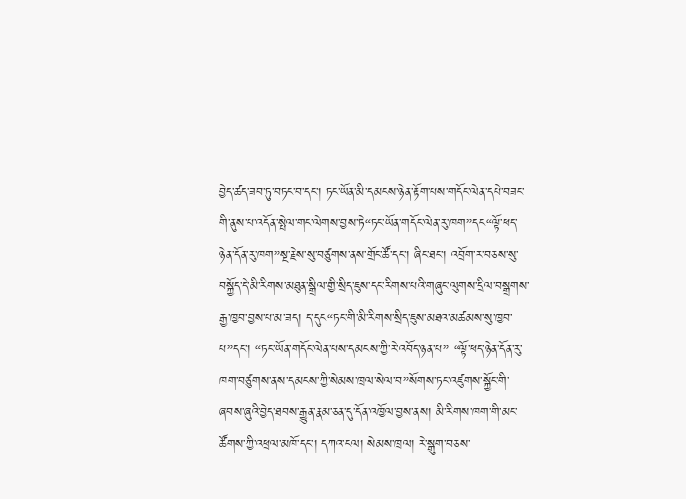བྱེད་ཚད་ཟབ་ཏུ་བཏང་བ་དང་། ཏང་ཡོན་མི་དམངས་ཉེན་རྟོག་པས་གདོང་ལེན་དཔེ་བཟང་གི་ནུས་པ་འདོན་སྤེལ་གང་ལེགས་བྱས་ཏེ“ཏང་ཡོན་གདོང་ལེན་རུ་ཁག”དང“ལྟོ་ཕད་ཉེན་དོན་རུ་ཁག”སྔ་རྗེས་སུ་བཙུགས་ནས་གྲོང་ཚོ་དང་། ཞིང་ཐང་། འབྲོག་ར་བཅས་སུ་བསྐྱོད་དེ་མི་རིགས་མཐུན་སྒྲིལ་གྱི་སྲིད་ཇུས་དང་རིགས་པའི་གཞུང་ལུགས་དྲིལ་བསྒྲགས་རྒྱ་ཁྱབ་བྱས་པ་མ་ཟད། ད་དུང“ཏང་གི་མི་རིགས་སྲིད་ཇུས་མཐའ་མཚམས་སུ་ཁྱབ་པ”དང་། “ཏང་ཡོན་གདོང་ལེན་པས་དམངས་ཀྱི་རེ་འབོད་ཉན་པ” “ལྟོ་ཕད་ཉེན་དོན་རུ་ཁག་བཙུགས་ནས་དམངས་ཀྱི་སེམས་ཁྲལ་སེལ་བ”སོགས་ཏང་འཛུགས་སྐྱོང་གི་ཞབས་ཞུའི་བྱེད་ཐབས་རྒྱུན་རྣམ་ཅན་དུ་དོན་འཁྱོལ་བྱས་ནས། མི་རིགས་ཁག་གི་མང་ཚོགས་ཀྱི་འཕྲལ་མཁོ་དང་། དཀའ་ངལ། སེམས་ཁྲལ། རེ་སྒུག་བཅས་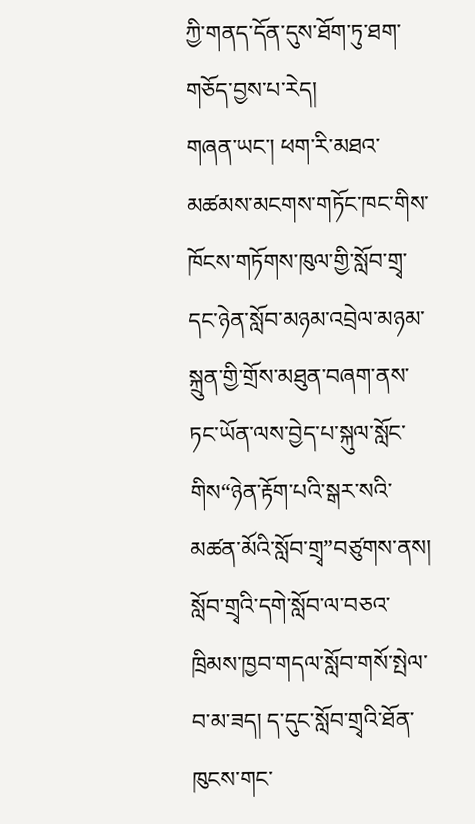ཀྱི་གནད་དོན་དུས་ཐོག་ཏུ་ཐག་གཅོད་བྱས་པ་རེད།
གཞན་ཡང་། ཕག་རི་མཐའ་མཚམས་མངགས་གཏོང་ཁང་གིས་ཁོངས་གཏོགས་ཁུལ་གྱི་སློབ་གྲྭ་དང་ཉེན་སློབ་མཉམ་འབྲེལ་མཉམ་སྐྲུན་གྱི་གྲོས་མཐུན་བཞག་ནས་ཏང་ཡོན་ལས་བྱེད་པ་སྐུལ་སློང་གིས“ཉེན་རྟོག་པའི་སྒར་སའི་མཚན་མོའི་སློབ་གྲྭ”བཙུགས་ནས། སློབ་གྲྭའི་དགེ་སློབ་ལ་བཅའ་ཁྲིམས་ཁྱབ་གདལ་སློབ་གསོ་སྤེལ་བ་མ་ཟད། ད་དུང་སློབ་གྲྭའི་ཐོན་ཁུངས་གང་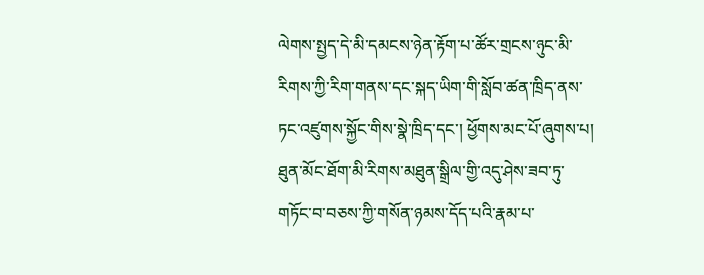ལེགས་སྤྱད་དེ་མི་དམངས་ཉེན་རྟོག་པ་ཚོར་གྲངས་ཉུང་མི་རིགས་ཀྱི་རིག་གནས་དང་སྐད་ཡིག་གི་སློབ་ཚན་ཁྲིད་ནས་ཏང་འཛུགས་སྐྱོང་གིས་སྣེ་ཁྲིད་དང་། ཕྱོགས་མང་པོ་ཞུགས་པ། ཐུན་མོང་ཐོག་མི་རིགས་མཐུན་སྒྲིལ་གྱི་འདུ་ཤེས་ཟབ་ཏུ་གཏོང་བ་བཅས་ཀྱི་གསོན་ཉམས་དོད་པའི་རྣམ་པ་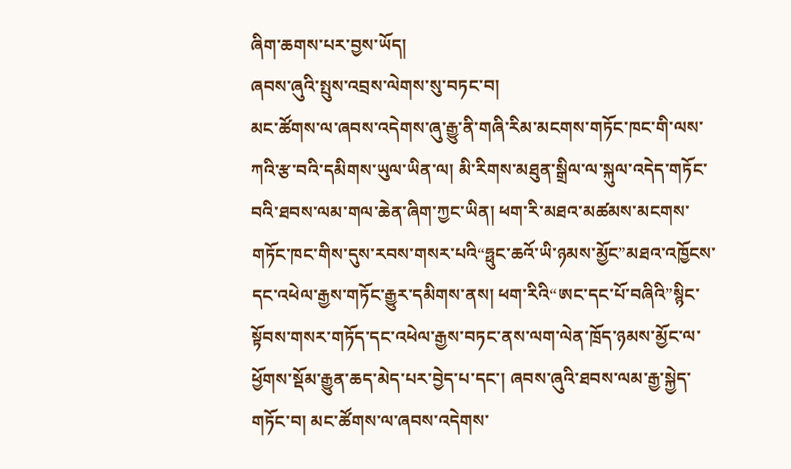ཞིག་ཆགས་པར་བྱས་ཡོད།
ཞབས་ཞུའི་སྤུས་འབྲས་ལེགས་སུ་བཏང་བ།
མང་ཚོགས་ལ་ཞབས་འདེགས་ཞུ་རྒྱུ་ནི་གཞི་རིམ་མངགས་གཏོང་ཁང་གི་ལས་ཀའི་རྩ་བའི་དམིགས་ཡུལ་ཡིན་ལ། མི་རིགས་མཐུན་སྒྲིལ་ལ་སྐུལ་འདེད་གཏོང་བའི་ཐབས་ལམ་གལ་ཆེན་ཞིག་ཀྱང་ཡིན། ཕག་རི་མཐའ་མཚམས་མངགས་གཏོང་ཁང་གིས་དུས་རབས་གསར་པའི“ཧྥུང་ཆའོ་ཡི་ཉམས་མྱོང”མཐའ་འཁྱོངས་དང་འཕེལ་རྒྱས་གཏོང་རྒྱུར་དམིགས་ནས། ཕག་རིའི“ཨང་དང་པོ་བཞིའི”སྙིང་སྟོབས་གསར་གཏོད་དང་འཕེལ་རྒྱས་བཏང་ནས་ལག་ལེན་ཁྲོད་ཉམས་མྱོང་ལ་ཕྱོགས་སྡོམ་རྒྱུན་ཆད་མེད་པར་བྱེད་པ་དང་། ཞབས་ཞུའི་ཐབས་ལམ་རྒྱ་སྐྱེད་གཏོང་བ། མང་ཚོགས་ལ་ཞབས་འདེགས་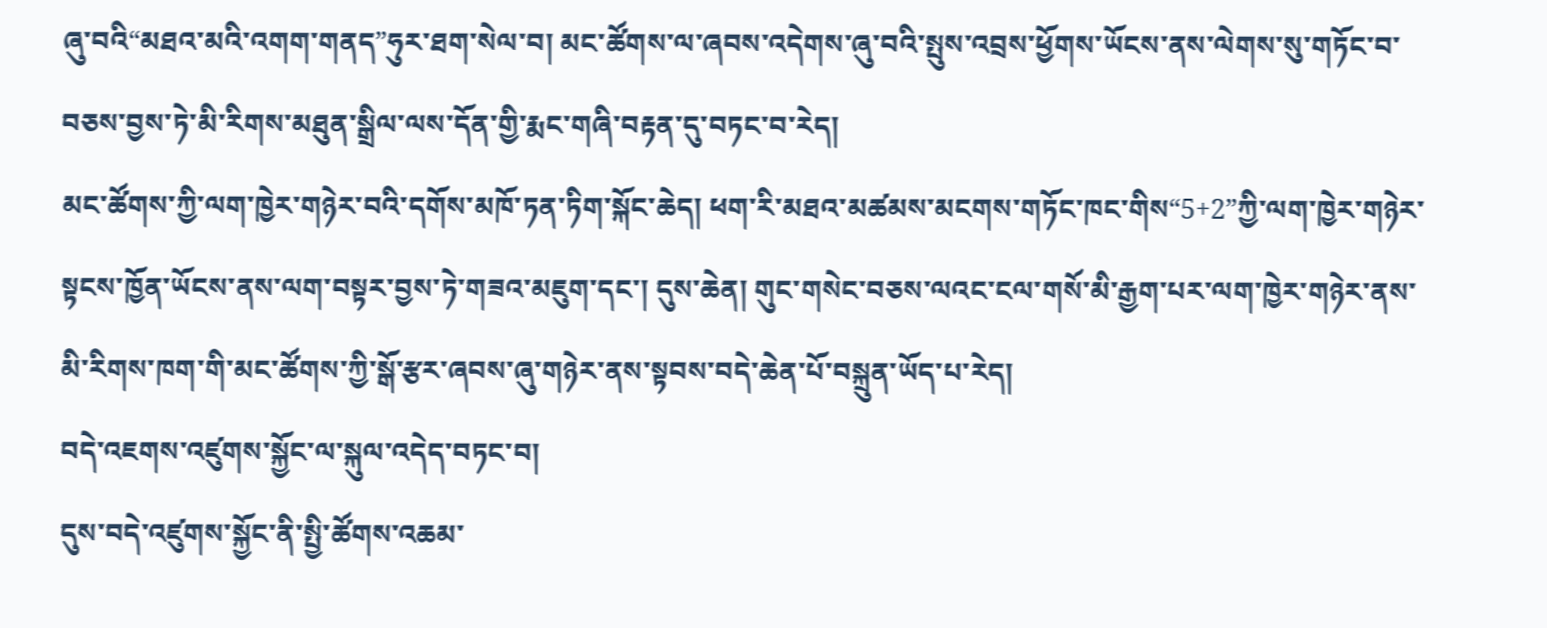ཞུ་བའི“མཐའ་མའི་འགག་གནད”ཧུར་ཐག་སེལ་བ། མང་ཚོགས་ལ་ཞབས་འདེགས་ཞུ་བའི་སྤུས་འབྲས་ཕྱོགས་ཡོངས་ནས་ལེགས་སུ་གཏོང་བ་བཅས་བྱས་ཏེ་མི་རིགས་མཐུན་སྒྲིལ་ལས་དོན་གྱི་རྨང་གཞི་བརྟན་དུ་བཏང་བ་རེད།
མང་ཚོགས་ཀྱི་ལག་ཁྱེར་གཉེར་བའི་དགོས་མཁོ་ཏན་ཏིག་སྐོང་ཆེད། ཕག་རི་མཐའ་མཚམས་མངགས་གཏོང་ཁང་གིས“5+2”ཀྱི་ལག་ཁྱེར་གཉེར་སྟངས་ཁྱོན་ཡོངས་ནས་ལག་བསྟར་བྱས་ཏེ་གཟའ་མཇུག་དང་། དུས་ཆེན། གུང་གསེང་བཅས་ལའང་ངལ་གསོ་མི་རྒྱག་པར་ལག་ཁྱེར་གཉེར་ནས་མི་རིགས་ཁག་གི་མང་ཚོགས་ཀྱི་སྒོ་རྩར་ཞབས་ཞུ་གཉེར་ནས་སྟབས་བདེ་ཆེན་པོ་བསྐྲུན་ཡོད་པ་རེད།
བདེ་འཇགས་འཛུགས་སྐྱོང་ལ་སྐུལ་འདེད་བཏང་བ།
དུས་བདེ་འཛུགས་སྐྱོང་ནི་སྤྱི་ཚོགས་འཆམ་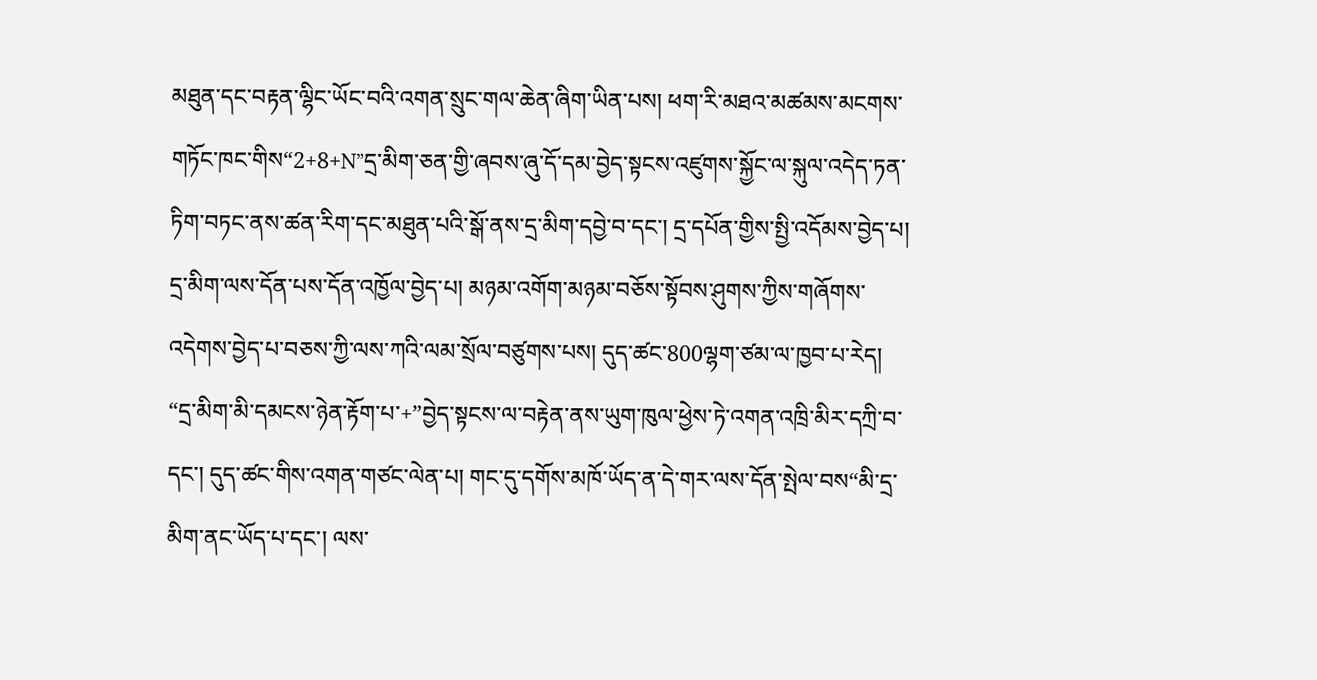མཐུན་དང་བརྟན་ལྷིང་ཡོང་བའི་འགན་སྲུང་གལ་ཆེན་ཞིག་ཡིན་པས། ཕག་རི་མཐའ་མཚམས་མངགས་གཏོང་ཁང་གིས“2+8+N”དྲ་མིག་ཅན་གྱི་ཞབས་ཞུ་དོ་དམ་བྱེད་སྟངས་འཛུགས་སྐྱོང་ལ་སྐུལ་འདེད་ཏན་ཏིག་བཏང་ནས་ཚན་རིག་དང་མཐུན་པའི་སྒོ་ནས་དྲ་མིག་དབྱེ་བ་དང་། དྲ་དཔོན་གྱིས་སྤྱི་འདོམས་བྱེད་པ། དྲ་མིག་ལས་དོན་པས་དོན་འཁྱོལ་བྱེད་པ། མཉམ་འགོག་མཉམ་བཅོས་སྟོབས་ཤུགས་ཀྱིས་གཞོགས་འདེགས་བྱེད་པ་བཅས་ཀྱི་ལས་ཀའི་ལམ་སྲོལ་བཙུགས་པས། དུད་ཚང་800ལྷག་ཙམ་ལ་ཁྱབ་པ་རེད། “དྲ་མིག་མི་དམངས་ཉེན་རྟོག་པ་+”བྱེད་སྟངས་ལ་བརྟེན་ནས་ཡུག་ཁུལ་ཕྱེས་ཏེ་འགན་འཁྲི་མིར་དཀྲི་བ་དང་། དུད་ཚང་གིས་འགན་གཙང་ལེན་པ། གང་དུ་དགོས་མཁོ་ཡོད་ན་དེ་གར་ལས་དོན་སྤེལ་བས“མི་དྲ་མིག་ནང་ཡོད་པ་དང་། ལས་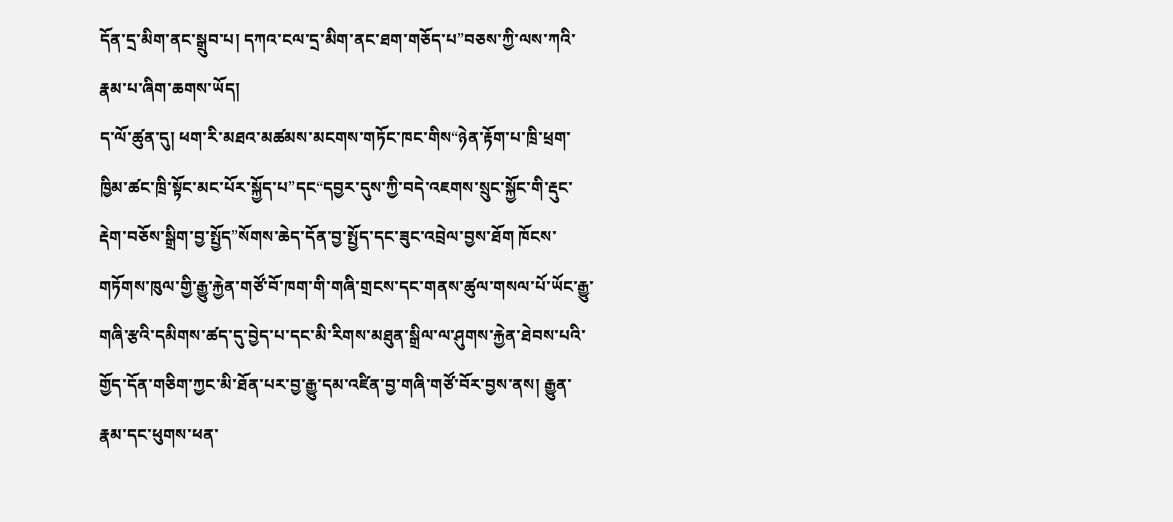དོན་དྲ་མིག་ནང་སྒྲུབ་པ། དཀའ་ངལ་དྲ་མིག་ནང་ཐག་གཅོད་པ”བཅས་ཀྱི་ལས་ཀའི་རྣམ་པ་ཞིག་ཆགས་ཡོད།
ད་ལོ་ཚུན་དུ། ཕག་རི་མཐའ་མཚམས་མངགས་གཏོང་ཁང་གིས“ཉེན་རྟོག་པ་ཁྲི་ཕྲག་ཁྱིམ་ཚང་ཁྲི་སྟོང་མང་པོར་སྐྱོད་པ”དང“དབྱར་དུས་ཀྱི་བདེ་འཇགས་སྲུང་སྐྱོང་གི་རྡུང་རྡེག་བཅོས་སྒྲིག་བྱ་སྤྱོད”སོགས་ཆེད་དོན་བྱ་སྤྱོད་དང་ཟུང་འབྲེལ་བྱས་ཐོག ཁོངས་གཏོགས་ཁུལ་གྱི་རྒྱུ་རྐྱེན་གཙོ་བོ་ཁག་གི་གཞི་གྲངས་དང་གནས་ཚུལ་གསལ་པོ་ཡོང་རྒྱུ་གཞི་རྩའི་དམིགས་ཚད་དུ་བྱེད་པ་དང་མི་རིགས་མཐུན་སྒྲིལ་ལ་ཤུགས་རྐྱེན་ཐེབས་པའི་གྱོད་དོན་གཅིག་ཀྱང་མི་ཐོན་པར་བྱ་རྒྱུ་དམ་འཛིན་བྱ་གཞི་གཙོ་བོར་བྱས་ནས། རྒྱུན་རྣམ་དང་ཕུགས་ཕན་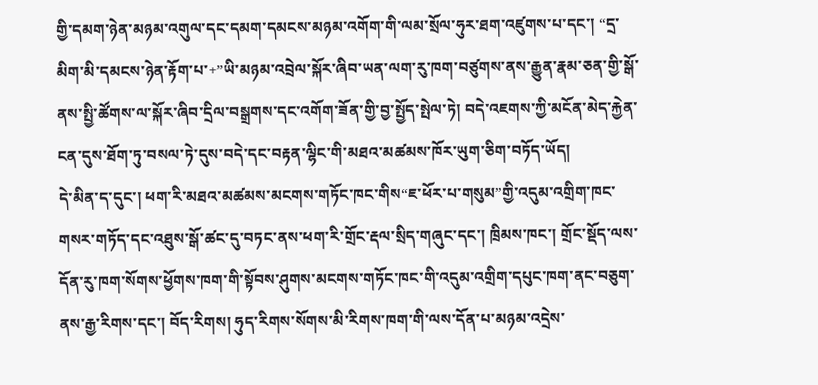གྱི་དམག་ཉེན་མཉམ་འགུལ་དང་དམག་དམངས་མཉམ་འགོག་གི་ལམ་སྲོལ་ཧུར་ཐག་འཛུགས་པ་དང་། “དྲ་མིག་མི་དམངས་ཉེན་རྟོག་པ་+”ཡི་མཉམ་འབྲེལ་སྐོར་ཞིབ་ཡན་ལག་རུ་ཁག་བཙུགས་ནས་རྒྱུན་རྣམ་ཅན་གྱི་སྒོ་ནས་སྤྱི་ཚོགས་ལ་སྐོར་ཞིབ་དྲིལ་བསྒྲགས་དང་འགོག་ཟོན་གྱི་བྱ་སྤྱོད་སྤེལ་ཏེ། བདེ་འཇགས་ཀྱི་མངོན་མེད་རྐྱེན་ངན་དུས་ཐོག་ཏུ་བསལ་ཏེ་དུས་བདེ་དང་བརྟན་ལྷིང་གི་མཐའ་མཚམས་ཁོར་ཡུག་ཅིག་བཏོད་ཡོད།
དེ་མིན་ད་དུང་། ཕག་རི་མཐའ་མཚམས་མངགས་གཏོང་ཁང་གིས“ཇ་ཕོར་པ་གསུམ”གྱི་འདུམ་འགྲིག་ཁང་གསར་གཏོད་དང་འཐུས་སྒོ་ཚང་དུ་བཏང་ནས་ཕག་རི་གྲོང་རྡལ་སྲིད་གཞུང་དང་། ཁྲིམས་ཁང་། གྲོང་སྡོད་ལས་དོན་རུ་ཁག་སོགས་ཕྱོགས་ཁག་གི་སྟོབས་ཤུགས་མངགས་གཏོང་ཁང་གི་འདུམ་འགྲིག་དཔུང་ཁག་ནང་བཅུག་ནས་རྒྱ་རིགས་དང་། བོད་རིགས། ཧུད་རིགས་སོགས་མི་རིགས་ཁག་གི་ལས་དོན་པ་མཉམ་འདྲེས་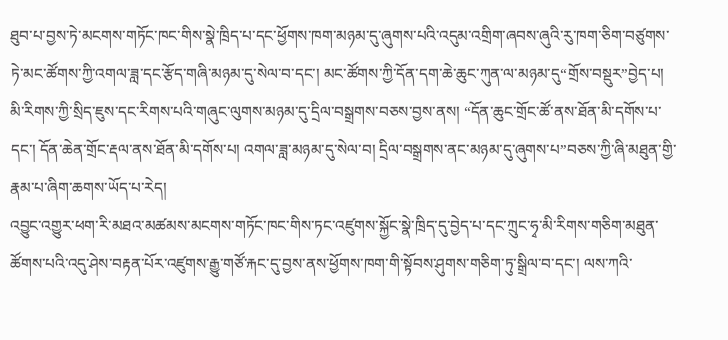ཐུབ་པ་བྱས་ཏེ་མངགས་གཏོང་ཁང་གིས་སྣེ་ཁྲིད་པ་དང་ཕྱོགས་ཁག་མཉམ་དུ་ཞུགས་པའི་འདུམ་འགྲིག་ཞབས་ཞུའི་རུ་ཁག་ཅིག་བཙུགས་ཏེ་མང་ཚོགས་ཀྱི་འགལ་ཟླ་དང་རྩོད་གཞི་མཉམ་དུ་སེལ་བ་དང་། མང་ཚོགས་ཀྱི་དོན་དག་ཆེ་ཆུང་ཀུན་ལ་མཉམ་དུ“གྲོས་བསྡུར”བྱེད་པ། མི་རིགས་ཀྱི་སྲིད་ཇུས་དང་རིགས་པའི་གཞུང་ལུགས་མཉམ་དུ་དྲིལ་བསྒྲགས་བཅས་བྱས་ནས། “དོན་ཆུང་གྲོང་ཚོ་ནས་ཐོན་མི་དགོས་པ་དང་། དོན་ཆེན་གྲོང་རྡལ་ནས་ཐོན་མི་དགོས་པ། འགལ་ཟླ་མཉམ་དུ་སེལ་བ། དྲིལ་བསྒྲགས་ནང་མཉམ་དུ་ཞུགས་པ”བཅས་ཀྱི་ཞི་མཐུན་གྱི་རྣམ་པ་ཞིག་ཆགས་ཡོད་པ་རེད།
འབྱུང་འགྱུར་ཕག་རི་མཐའ་མཚམས་མངགས་གཏོང་ཁང་གིས་ཏང་འཛུགས་སྐྱོང་སྣེ་ཁྲིད་དུ་བྱེད་པ་དང་ཀྲུང་ཧྭ་མི་རིགས་གཅིག་མཐུན་ཚོགས་པའི་འདུ་ཤེས་བརྟན་པོར་འཛུགས་རྒྱུ་གཙོ་རྐང་དུ་བྱས་ནས་ཕྱོགས་ཁག་གི་སྟོབས་ཤུགས་གཅིག་ཏུ་སྒྲིལ་བ་དང་། ལས་ཀའི་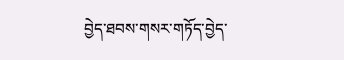བྱེད་ཐབས་གསར་གཏོད་བྱེད་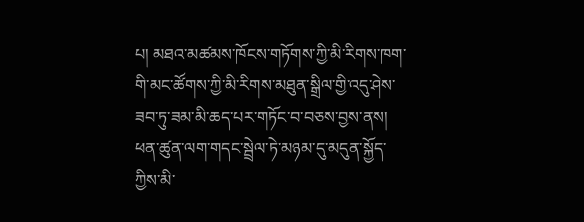པ། མཐའ་མཚམས་ཁོངས་གཏོགས་ཀྱི་མི་རིགས་ཁག་གི་མང་ཚོགས་ཀྱི་མི་རིགས་མཐུན་སྒྲིལ་གྱི་འདུ་ཤེས་ཟབ་ཏུ་ཟམ་མི་ཆད་པར་གཏོང་བ་བཅས་བྱས་ནས། ཕན་ཚུན་ལག་གདང་སྦྲེལ་ཏེ་མཉམ་དུ་མདུན་སྐྱོད་ཀྱིས་མི་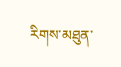རིགས་མཐུན་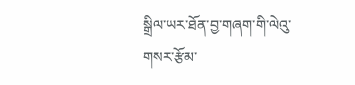སྒྲིལ་ཡར་ཐོན་བྱ་གཞག་གི་ལེའུ་གསར་རྩོམ་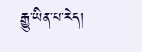རྒྱུ་ཡིན་པ་རེད།